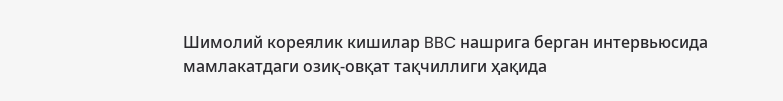Шимолий кореялик кишилар BBC нашрига берган интервьюсида мамлакатдаги озиқ-овқат тақчиллиги ҳақида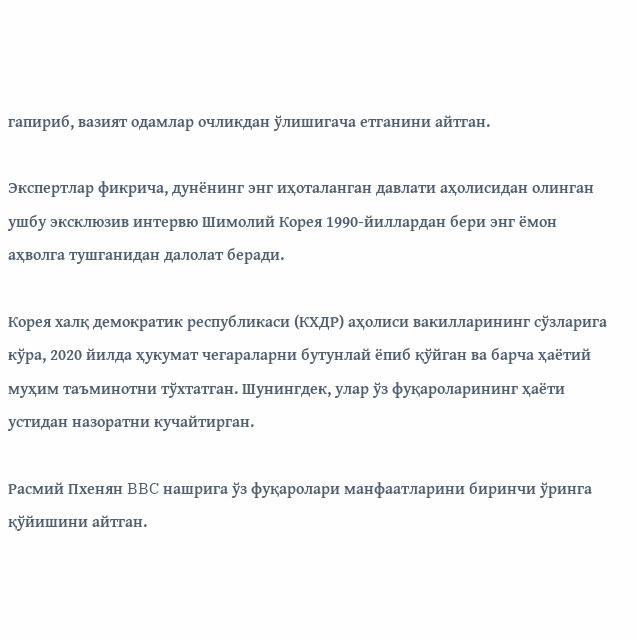гапириб, вазият одамлар очликдан ўлишигача етганини айтган.

Экспертлар фикрича, дунёнинг энг иҳоталанган давлати аҳолисидан олинган ушбу эксклюзив интервю Шимолий Корея 1990-йиллардан бери энг ёмон аҳволга тушганидан далолат беради.

Корея халқ демократик республикаси (КХДР) аҳолиси вакилларининг сўзларига кўра, 2020 йилда ҳукумат чегараларни бутунлай ёпиб қўйган ва барча ҳаётий муҳим таъминотни тўхтатган. Шунингдек, улар ўз фуқароларининг ҳаёти устидан назоратни кучайтирган.

Расмий Пхенян BBC нашрига ўз фуқаролари манфаатларини биринчи ўринга қўйишини айтган.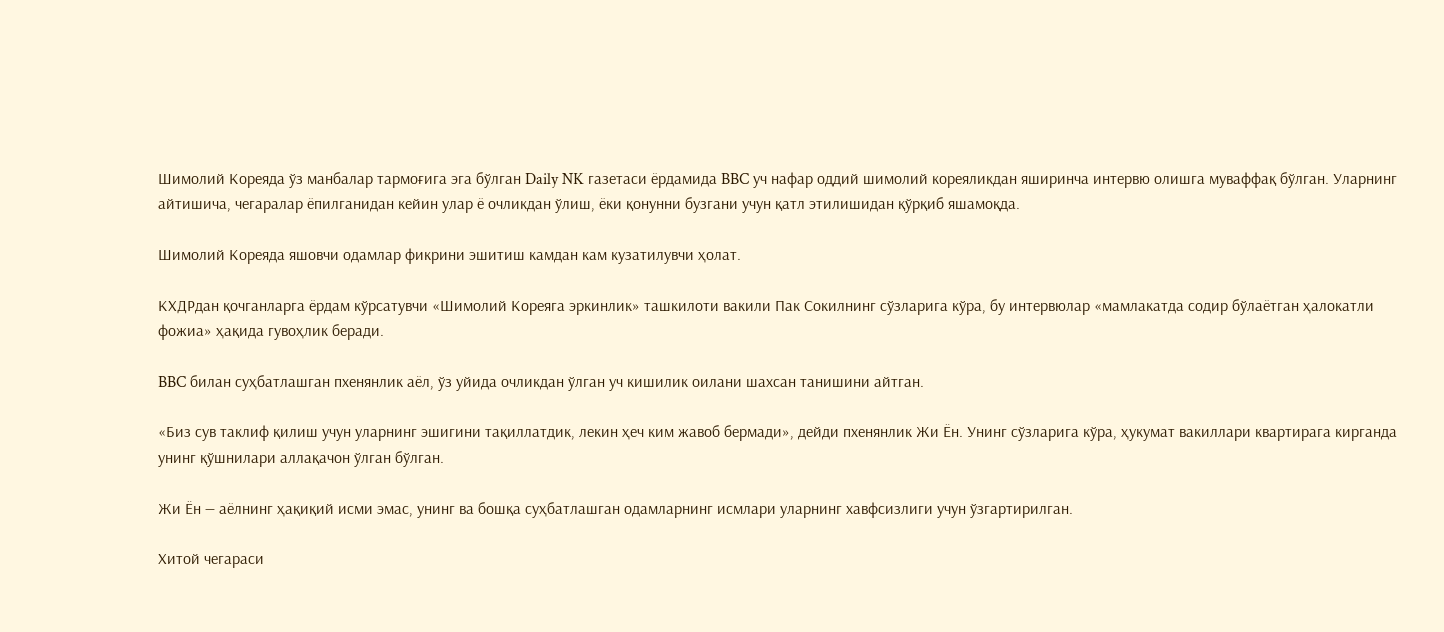Шимолий Кореяда ўз манбалар тармоғига эга бўлган Daily NK газетаси ёрдамида BBC уч нафар оддий шимолий кореяликдан яширинча интервю олишга муваффақ бўлган. Уларнинг айтишича, чегаралар ёпилганидан кейин улар ё очликдан ўлиш, ёки қонунни бузгани учун қатл этилишидан қўрқиб яшамоқда.

Шимолий Кореяда яшовчи одамлар фикрини эшитиш камдан кам кузатилувчи ҳолат.

КХДРдан қочганларга ёрдам кўрсатувчи «Шимолий Кореяга эркинлик» ташкилоти вакили Пак Сокилнинг сўзларига кўра, бу интервюлар «мамлакатда содир бўлаётган ҳалокатли фожиа» ҳақида гувоҳлик беради.

BBC билан суҳбатлашган пхенянлик аёл, ўз уйида очликдан ўлган уч кишилик оилани шахсан танишини айтган.

«Биз сув таклиф қилиш учун уларнинг эшигини тақиллатдик, лекин ҳеч ким жавоб бермади», дейди пхенянлик Жи Ён. Унинг сўзларига кўра, ҳукумат вакиллари квартирага кирганда унинг қўшнилари аллақачон ўлган бўлган.

Жи Ён — аёлнинг ҳақиқий исми эмас, унинг ва бошқа суҳбатлашган одамларнинг исмлари уларнинг хавфсизлиги учун ўзгартирилган.

Хитой чегараси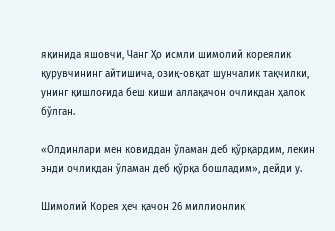яқинида яшовчи, Чанг Ҳо исмли шимолий кореялик қурувчининг айтишича, озиқ-овқат шунчалик тақчилки, унинг қишлоғида беш киши аллақачон очликдан ҳалок бўлган.

«Олдинлари мен ковиддан ўламан деб қўрқардим, лекин энди очликдан ўламан деб қўрқа бошладим», дейди у.

Шимолий Корея ҳеч қачон 26 миллионлик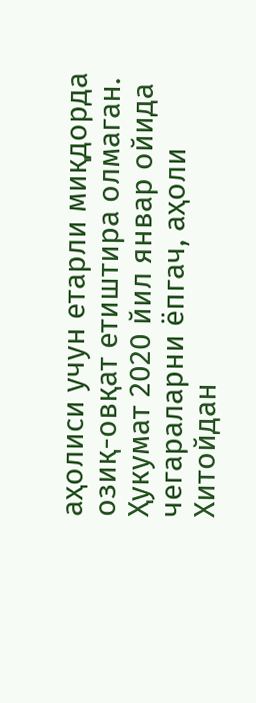аҳолиси учун етарли миқдорда озиқ-овқат етиштира олмаган. Ҳукумат 2020 йил январ ойида чегараларни ёпгач, аҳоли Хитойдан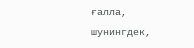ғалла, шунингдек,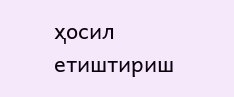ҳосил етиштириш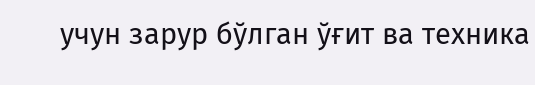учун зарур бўлган ўғит ва техника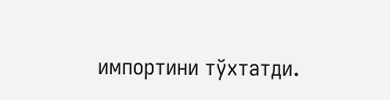импортини тўхтатди.